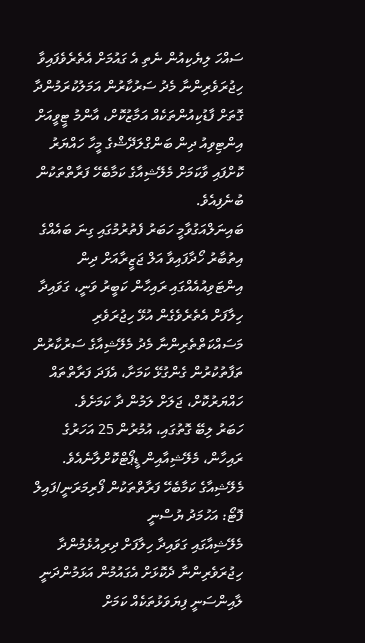ސައްހަ ލިޔެކިއުން ނެތި އެ ގައުމަށް އެތެރެވެފައިވާ ހިޖުރަވެރިންނާ މެދު ސަރުކާރުން އަމަލުކުރަމުންދާ ގޮތަށް ފާޑުކިއުންތަކެއް އަމާޒުކޮށް، އާންމު ޓީވީއަށް އިންޓިވިއު ދިން ބަންގްލަދޭޝްގެ މީހާ ހައްޔަރު ކޮށްފައި ވާކަމަށް މެލޭޝިއާގެ ކަމާބެހޭ ފަރާތްތަކުން ބުނެފިއެވެ.
ބައިނަލްއަގުވާމީ ހަބަރު ފެތުރުމުގައި ގިނަ ބައެއްގެ އިތުބާރު ހޯދާފައިވާ އަލް ޖަޒީރާއަށް ދިން އިންޓަވިއުއެއްގައި ރައިހާން ކަބީރު ވަނީ، ގަވައިދާ ހިލާފަށް އެތެރެވެގެން އުޅޭ ހިޖުރަވެރި މަސައްކަތްތެރިންނާ މެދު މެލޭޝިއާގެ ސަރުކާރުން ތަފާތުކުރުން ގެންގުޅޭ ކަމަށާ، އެފަދަ ފަރާތްތައް ހައްޔަރުކޮށް، ޖަލަށް ލަމުން ދާ ކަމަށެވެ.
ހަބަރު ލިބޭ ގޮތުގައި، އުމުރުން 25 އަހަރުގެ ރައިހާން، މެލޭޝިއާއިން ޑީޕޯޓްކޮށްލާނެއެވެ.
މެލޭޝިއާގެ ކަމާބެހޭ ފަރާތްތަކުން ފޯރިމަރަނީ/ފައިލް ފޮޓޯ: އަހުމަދު ޔުސްނީ
މެލޭޝިއާގައި ގަވައިދާ ހިލާފަށް ދިރިއުޅެމުންދާ ހިޖުރަވެރިންނާ ދެކޮޅަށް އެގައުމުން އަޅަމުންދަނީ ލާއިންސަނީ ފިޔަވަޅުތަކެއް ކަމަށް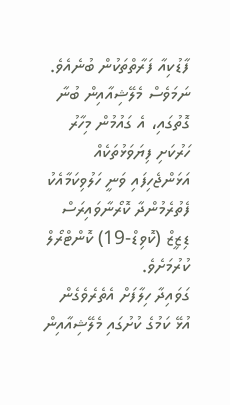ފާޑުކިއާ ފަރާތްތަކުން ބުނެއެވެ. ނަމަވެސް މެލޭޝިއާއިން ބުނާ ގޮތުގައި، އެ ގައުމުން މިހާރު ހަރުކަށި ފިޔަވަޅުތަކެއް އަޅަންޖެހިފައި ވަނީ ހަލުވިކަމާއެކު ފެތުރެމުންދާ ކޮރޯނާވައިރަސް ޑިޒީޒް (ކޮވިޑް-19) ކޮންޓްރޯލް ކުރުމަށެވެ.
ގަވައިދާ ހިލާފަށް އެތެރެވެގެން އުޅޭ ކަމުގެ ކުށުގައި މެލޭޝިއާއިން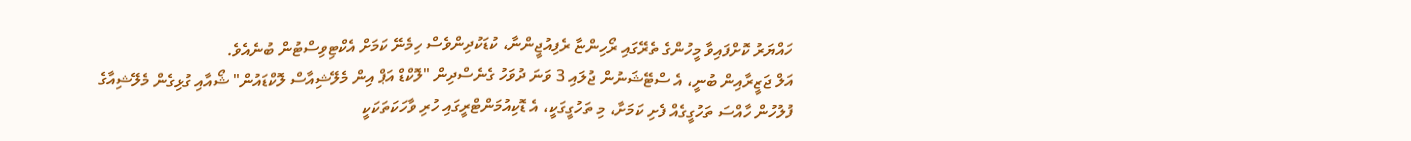ހައްޔަރު ކޮށްފައިވާ މީހުންގެ ތެރޭގައި ރޯހިންޏާ ރެފިއުޖީންނާ، ކުޑަކުދިންވެސް ހިމެނޭ ކަމަށް އެކްޓިވިސްޓުން ބުނެއެވެ.
އަލް ޖަޒީރާއިން ބުނީ، އެ ސްޓޭޝަނުން ޖުލައި 3 ވަނަ ދުވަހު ގެނެސްދިން "ލޮކްޑް އަޕް އިން މެލޭޝިއާސް ލޮކްޑައުން" ޝޯއާއި ގުޅިގެން މެލޭޝިއާގެ ފުލުހުން ހާއްސަ ތަހުގީގެއް ފެށި ކަމަށާ، މި ތަހުގީގަކީ، އެ ޑޮކިއުމަންޓްރީގައި ހުރި ވާހަކަތަކަކީ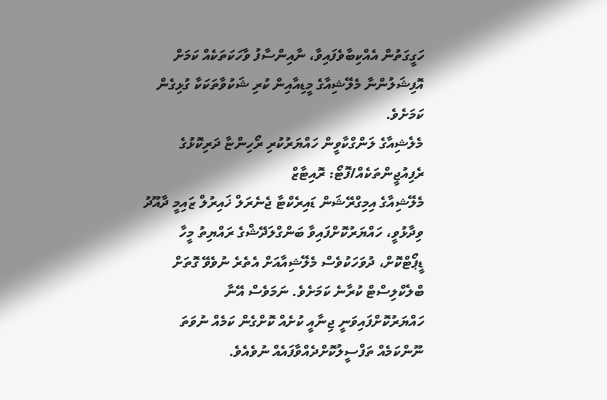ހަގީގަތުން އެއްކިބާވެފައިވާ، ނާއިންސާފު ވާހަކަތަކެއް ކަމަށް އޮފިޝަލުންނާ މެލޭޝިއާގެ މީޑިއާއިން ކުރި ޝަކުވާތަކަކާ ގުޅިގެން ކަމަށެވެ.
މެލެޝިއާގެ ލަންގްކާވީން ހައްޔަރުކުރި ރޯހިންޏާ ދަރިކޮޅުގެ ރެފިއުޖީންތަކެއް/ފޮޓޯ: ރޮއިޓާޒް
މެލޭޝިއާގެ އިމިގްރޭޝަން ޑައިރެކްޓާ ޖެނެރަލް ޚައިރުލް ޒައިމީ ދާއޫދު ވިދާޅުވީ، ހައްޔަރުކޮށްފައިވާ ބަންގްލަދޭޝްގެ ރައްޔިތު މީހާ ޑީޕޯޓްކޮށް، ދުވަހަކުވެސް މެލޭޝިއާއަށް އެތެރެ ނުވެވޭ ގޮތަށް ބްލެކްލިސްޓް ކުރާނެ ކަމަށެވެ. ނަމަވެސް އޭނާ ހައްޔަރުކޮށްފައިވަނީ ޖިނާއީ ކުށެއް ކޮށްގެން ކަމެއް ނުވަތަ ނޫންކަމެއް ތަފްސީލުކޮށްދެއްވާފައެއް ނުވެއެވެ.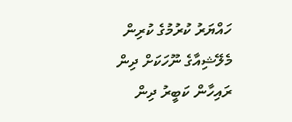ހައްޔަރު ކުރުމުގެ ކުރިން މެލޭޝިއާގެ ނޫހަކަށް ދިން ރައިހާން ކަބީރު ދިން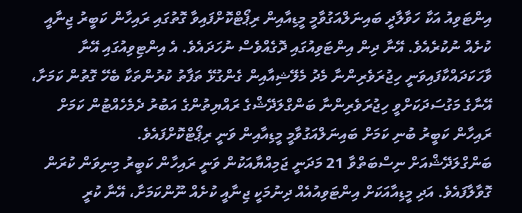އިންޓަވިއު އަކާ ހަވާލާދީ ބައިނަލްއަގުވާމީ މީޑިއާއިން ރިޕޯޓްކޮށްފައިވާ ގޮތުގައި ރައިހާން ކަބީރު ޖިނާއީ ކުށެއް ނުކުރެއެވެ. އޭނާ ދިން އިންޓަވިއުގައި ދޮގެއްވެސް ނުހަދައެވެ. އެ އިންޓިވިއުގައި އޭނާ ވާހަކަދައްކާފައިވަނީ ހިޖުރަވެރިންނާ މެދު މެލޭޝިއާއިން ގެންގުޅޭ ތަފާތު ކުރުންތަކާ ބެހޭ ގޮތުން ކަމަށާ، އޭނާގެ މަގުސަދަކަށްވީ ހިޖުރަވެރިންނާ ބަންގްލަދޭޝްގެ ރައްޔިތުންގެ އަބުރު ދެމެހެއްޓުން ކަމަށް ރައިހާން ކަބީރު ބުނި ކަމަށް ބައިނަލްއަގުވާމީ މީޑިއާއިން ވަނީ ރިޕޯޓްކޮށްފައެވެ.
ބަންގްލަދޭޝްއަށް ނިސްބަތްވާ 21 މަދަނީ ޖަމިއްޔާއަކުން ވަނީ ރައިހާން ކަބީރު މިނިވަން ކުރަން ގޮވާލާފައެވެ. އަދި މީޑިއާއަކަށް އިންޓަވިއުއެއް ދިނުމަކީ ޖިނާއީ ކުށެއް ނޫންކަމަށާ، އޭނާ ކުރީ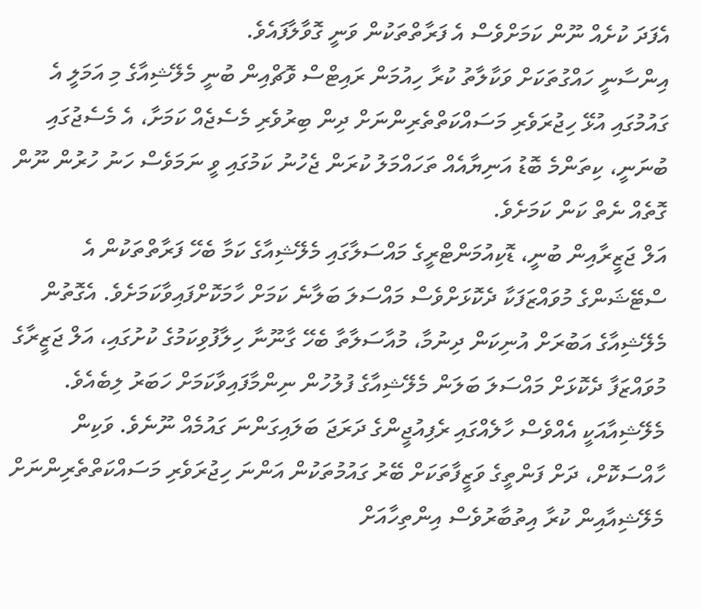އެފަދަ ކުށެއް ނޫން ކަމަށްވެސް އެ ފަރާތްތަކުން ވަނީ ގޮވާލާފައެވެ.
އިންސާނީ ހައްގުތަކަށް ވަކާލާތު ކުރާ ހިއުމަން ރައިޓްސް ވޮޗްއިން ބުނީ މެލޭޝިއާގެ މި އަމަލީ އެ ގައުމުގައި އުޅޭ ހިޖުރަވެރި މަސައްކަތްތެރިންނަށް ދިން ބިރުވެރި މެސެޖެއް ކަމަށާ، އެ މެސެޖުގައި ބުނަނީ، ކިތަންމެ ބޮޑު އަނިޔާއެއް ތަހައްމަލު ކުރަން ޖެހުނު ކަމުގައި ވީ ނަމަވެސް ހަނު ހުރުން ނޫން ގޮތެއް ނެތް ކަން ކަމަށެވެ.
އަލް ޖަޒީރާއިން ބުނީ، ޑޮކިއުމަންޓްރީގެ މައްސަލާގައި މެލޭޝިއާގެ ކަމާ ބެހޭ ފަރާތްތަކުން އެ ސްޓޭޝަންގެ މުވައްޒަފަކާ ދެކޮޅަށްވެސް މައްސަލަ ބަލާނެ ކަމަށް ހާމަކޮށްފައިވާކަމަށެވެ. އެގޮތުން މެލޭޝިއާގެ އަބުރަށް އުނިކަން ދިނުމާ، މުއާސަލާތާ ބެހޭ ގާނޫނާ ހިލާފުވިކަމުގެ ކުށުގައި، އަލް ޖަޒީރާގެ މުވައްޒަފާ ދެކޮޅަށް މައްސަލަ ބަލަން މެލޭޝިއާގެ ފުލުހުން ނިންމާފައިވާކަމަށް ހަބަރު ލިބެއެވެ.
މެލޭޝިއާއަކީ އެއްވެސް ހާލެއްގައި ރެފިއުޖީންގެ ދަރަޖަ ބަލައިގަންނަ ގައުމެއް ނޫނެވެ. ވަކިން ހާއްސަކޮށް، ދަށް ފަންތީގެ ވަޒީފާތަކަށް ބޭރު ގައުމުތަކުން އަންނަ ހިޖުރަވެރި މަސައްކަތްތެރިންނަށް މެލޭޝިއާއިން ކުރާ އިތުބާރުވެސް އިންތިހާއަށް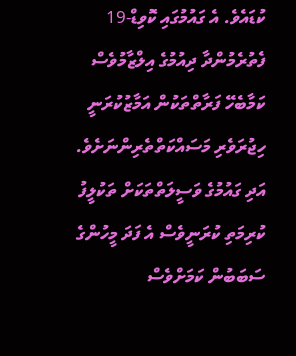ކުޑައެވެ. އެ ގައުމުގައި ކޮވިޑް-19 ފެތުރެމުންދާ ދިއުމުގެ އިލްޒާމުވެސް ކަމާބެހޭ ފަރާތްތަކުން އަމާޒުކުރަނީ ހިޖުރަވެރި މަސައްކަތްތެރިންނަށެވެ. އަދި ގައުމުގެ ވަސީލަތްތަކަށް ތަކުލީފު ކުރިމަތި ކުރަނީވެސް އެ ފަދަ މީހުންގެ ސަބަބުން ކަމަށްވެސް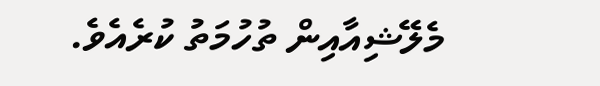މެލޭޝިއާއިން ތުހުމަތު ކުރެއެވެ.